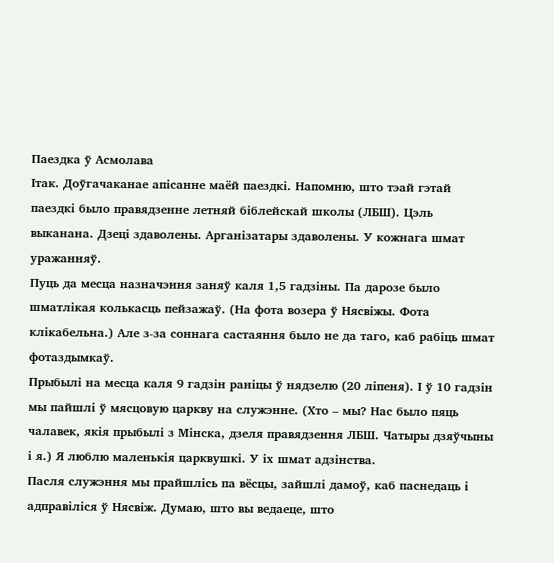Паездка ў Асмолава
Ітак. Доўгачаканае апісанне маёй паездкі. Напомню, што тэай гэтай паездкі было правядзенне летняй біблейскай школы (ЛБШ). Цэль выканана. Дзеці здаволены. Арганізатары здаволены. У кожнага шмат уражанняў.
Пуць да месца назначэння заняў каля 1,5 гадзіны. Па дарозе было шматлікая колькасць пейзажаў. (На фота возера ў Нясвіжы. Фота клікабельна.) Але з-за соннага састаяння было не да таго, каб рабіць шмат фотаздымкаў.
Прыбылі на месца каля 9 гадзін раніцы ў нядзелю (20 ліпеня). І ў 10 гадзін мы пайшлі ў мясцовую царкву на служэнне. (Хто – мы? Нас было пяць чалавек, якія прыбылі з Мінска, дзеля правядзення ЛБШ. Чатыры дзяўчыны і я.) Я люблю маленькія царквушкі. У іх шмат адзінства.
Пасля служэння мы прайшлісь па вёсцы, зайшлі дамоў, каб паснедаць і адправіліся ў Нясвіж. Думаю, што вы ведаеце, што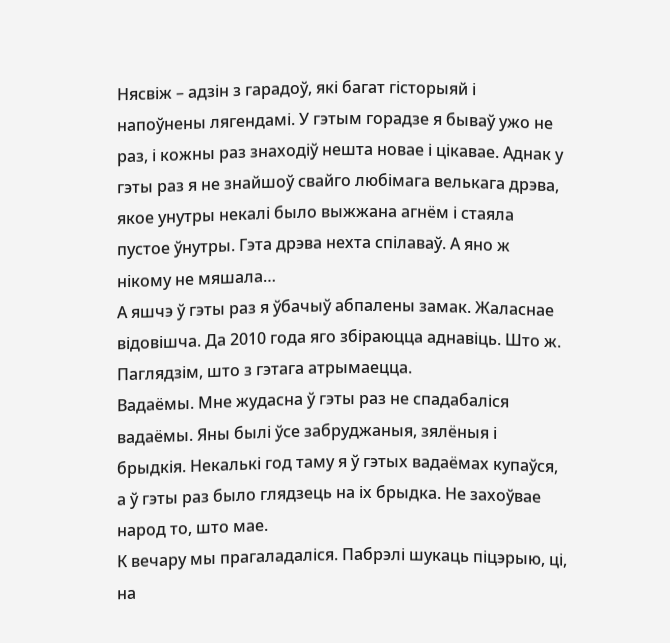Нясвіж – адзін з гарадоў, які багат гісторыяй і напоўнены лягендамі. У гэтым горадзе я бываў ужо не раз, і кожны раз знаходіў нешта новае і цікавае. Аднак у гэты раз я не знайшоў свайго любімага велькага дрэва, якое унутры некалі было выжжана агнём і стаяла пустое ўнутры. Гэта дрэва нехта спілаваў. А яно ж нікому не мяшала…
А яшчэ ў гэты раз я ўбачыў абпалены замак. Жаласнае відовішча. Да 2010 года яго збіраюцца аднавіць. Што ж. Паглядзім, што з гэтага атрымаецца.
Вадаёмы. Мне жудасна ў гэты раз не спадабаліся вадаёмы. Яны былі ўсе забруджаныя, зялёныя і брыдкія. Некалькі год таму я ў гэтых вадаёмах купаўся, а ў гэты раз было глядзець на іх брыдка. Не захоўвае народ то, што мае.
К вечару мы прагаладаліся. Пабрэлі шукаць піцэрыю, ці, на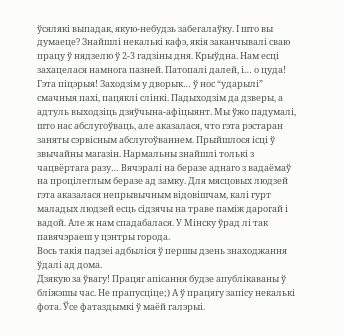ўсялякі выпадак, якую-небудзь забегалаўку. І што вы думаеце? Знайшлі некалькі кафэ, якія заканчывалі сваю працу ў нядзелю ў 2-3 гадзіны дня. Крыўдна. Нам есці захацелася намнога пазней. Патопалі далей, і… о цуда! Гэта піцэрыя! Заходзім у дворык… ў нос “ударылі” смачныя пахі, пацяклі слінкі. Падыходзім да дзверы, а адтуль выходзіць дзяўчына-афіцыянт. Мы ўжо падумалі, што нас абслугоўваць, але аказалася, что гэта рэстаран заняты сэрвісным абслугоўваннем. Прыйшлося ісці ў звычайны магазін. Нармальны знайшлі толькі з чацвёртага разу… Вячэралі на беразе аднаго з вадаёмаў на процілеглым беразе ад замку. Для мясцовых людзей гэта аказалася непрывычным відовішчам, калі гурт маладых людзей есць сідзячы на траве паміж дарогай і вадой. Але ж нам спадабалася. У Мінску ўрад лі так павячэраеш у цэнтры города.
Вось такія падзеі адбыліся ў першы дзень знаходжання ўдалі ад дома.
Дзякую за ўвагу! Працяг апісання будзе апублікаваны ў бліжэшы час. Не прапусціце;) А ў працягу запісу некалькі фота. Ўсе фатаздымкі ў маёй галэрыі.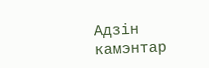Адзін камэнтар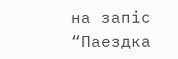на запіс “Паездка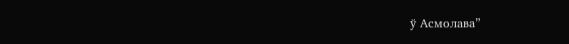ў Асмолава”